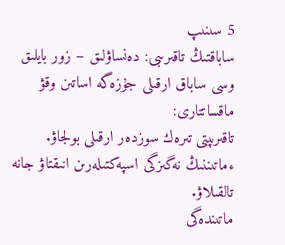5 سىنىپ
ساباقتىڭ تاقىرىبى: دەنساۋلىق – زور بايلىق
وسى ساباق ارقىلى جۇزەگە اساتىن وقۋ ماقساتتارى:
تاقىرىپتى تىرەك سوزدەر ارقىلى بولجاۋ.
ءماتىننىڭ نەگىزگى اسپەكتىلەرىن انىقتاۋ جانە تالقىلاۋ.
ماتىندەگى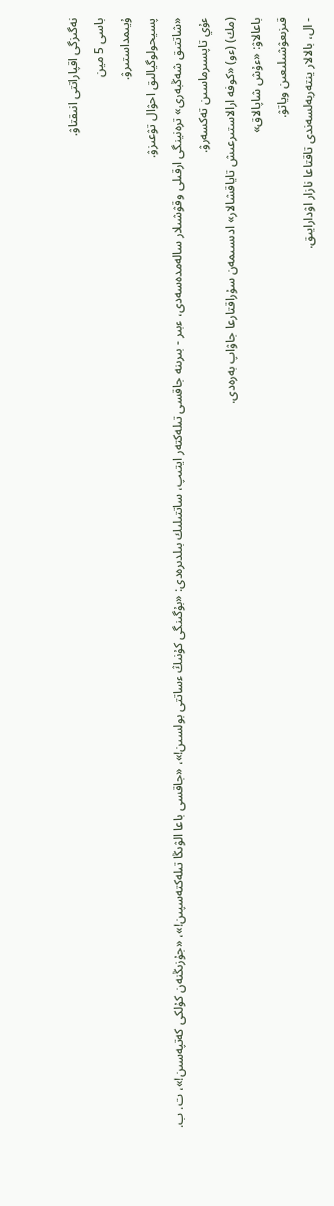نەگىزگى اقپاراتتى انىقتاۋ.
باسى 5 مين
ۇيىمداستىرۋ.
پسيحولوگيالىق احۋال تۋعىزۋ.
«شاتتىق شەڭبەرى» ترەنينگى ارقىلى وقۋشىلار سالەمدەسەدى، ءبىر - بىرىنە جاقسى تىلەكتەر ايتىپ، ساتتىلىك بىلدىرەدى: «بۇگىنگى كۇنىڭ ءساتتى بولسىن!»، «جاقسى باعا الۋىڭا تىلەكتەسپىن!»، «جۇزىڭنەن كۇلكى كەتپەسىن!»، ت. ب.
ءۇي تاپسىرماسىن تەكسەرۋ.
(مك) (ءو) «كوفە ارالاستىرعىش تاياقشالار» ادىسىمەن سۇراقتارعا جاۋاپ بەرەدى.
باعالاۋ: «ءۇش شاپالاق»
قىزىعۋشىلىعىن وياتۋ.
- ال، بالالار ينتەربەلسەندى تاقتاعا نازار اۋدارايىق.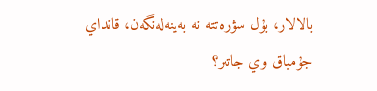بالالار، بۇل سۋرەتتە نە بەينەلەنگەن، قانداي جۇمباق وي جاتىر؟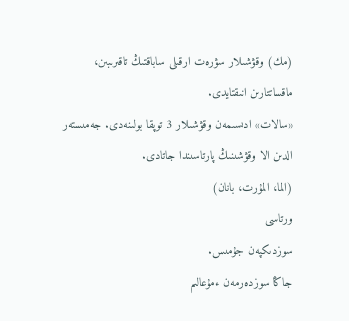(مك) وقۋشىلار سۋرەت ارقىلى ساباقتىڭ تاقىرىبىن، ماقساتتارىن انىقتايدى.
«سالات» ادىسىمەن وقۋشىلار 3 توپقا بولىنەدى. جەمىستەر الدىن الا وقۋشىنىڭ پارتاسىندا جاتادى.
(الما، المۇرت، بانان)
ورتاسى
سوزدىكپەن جۇمىس.
جاڭا سوزدەرمەن ءمۇعالىم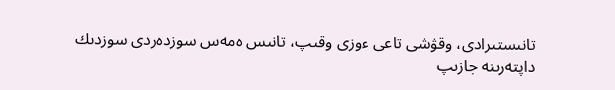تانىستىرادى، وقۋشى تاعى ءوزى وقىپ، تانىس ەمەس سوزدەردى سوزدىك داپتەرىنە جازىپ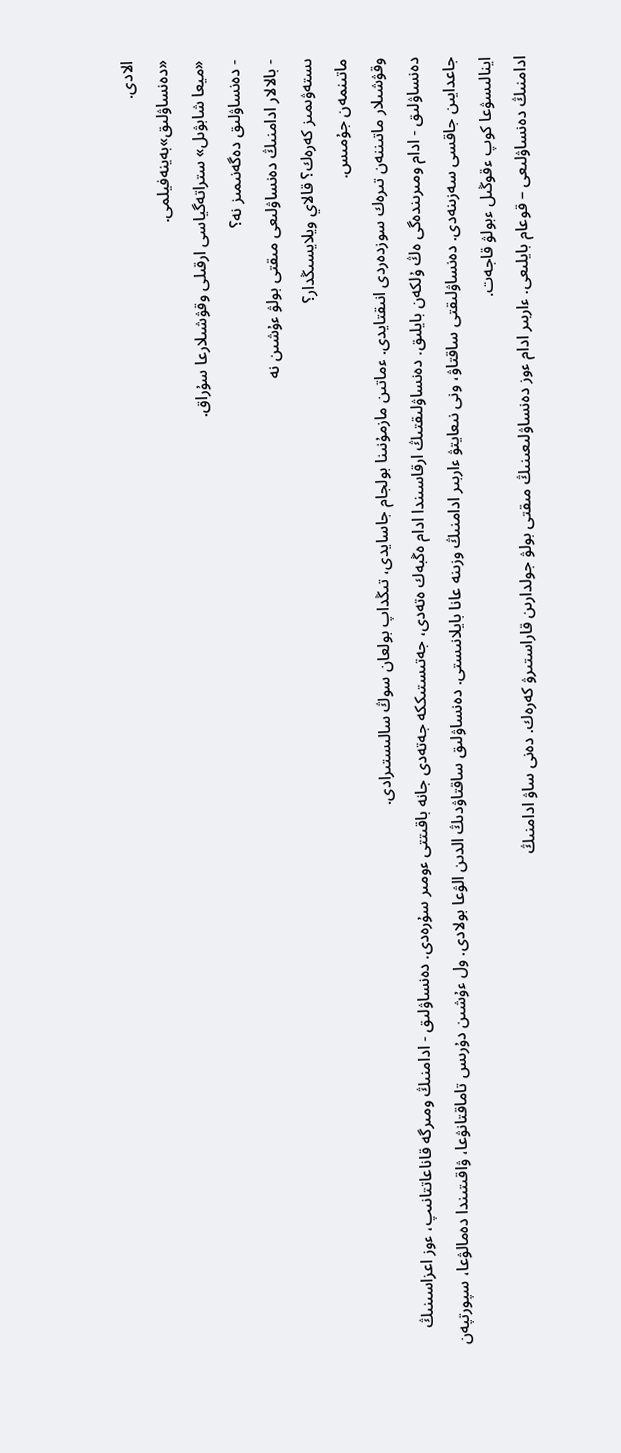الادى.
«دەنساۋلىق»بەينەفيلمى.
«ميعا شابۋىل» ستراتەگياسى ارقىلى وقۋشىلارعا سۇراق.
- دەنساۋلىق دەگەنىمىز نە؟
- بالالار ادامنىڭ دەنساۋلىعى مىقتى بولۋ ءۇشىن نە
ىستەۋىمىز كەرەك؟ قالاي ويلايسىڭدار؟
ماتىنمەن جۇمىس.
وقۋشىلار ماتىننەن تىرەك سوزدەردى انىقتايدى. ءماتىن مازمۇنىنا بولجام جاسايدى، تىڭداپ بولعان سوڭ سالىستىرادى.
دەنساۋلىق - ادام ومىرىندەگى ەڭ ۇلكەن بايلىق. دەنساۋلىقتىڭ ارقاسىندا ادام ەڭبەك ەتەدى، جەتىستىككە جەتەدى جانە باقىتتى ءومىر سۇرەدى. دەنساۋلىق - ادامنىڭ ومىرگە قاناعاتتانىپ، ءوز اعزاسىنىڭ جاعدايىن جاقسى سەزىنەدى. دەنساۋلىقتى ساقتاۋ، ونى نىعايتۋ ءاربىر ادامنىڭ وزىنە عانا بايلانىستى. دەنساۋلىق ساقتاۋدىڭ الدىن الۋعا بولادى. ول ءۇشىن دۇرىس تاماقتانۋعا، ۋاقىتىندا دەمالۋعا، سپورتپەن اينالىسۋعا كوپ ءقوڭىل ءبولۋ قاجەت.
ادامنىڭ دەنساۋلىعى – قوعام بايلىعى. ءاربىر ادام ءوز دەنساۋلىعىنىڭ مىقتى بولۋ جولدارىن قاراستىرۋ كەرەك. دەنى ساۋ ادامنىڭ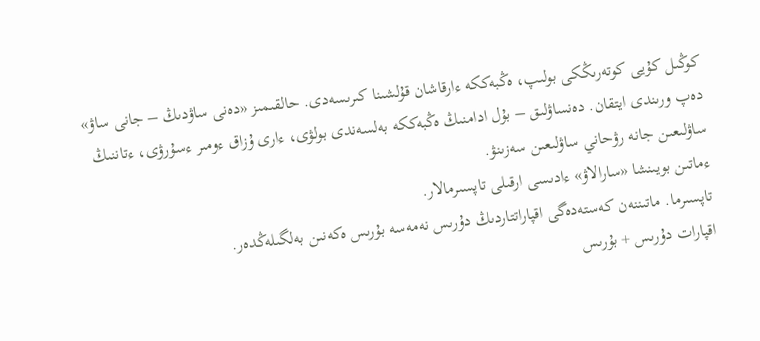كوڭىل كۇيى كوتەرىڭكى بولىپ، ەڭبەككە ءارقاشان قۇلشىنا كىرىسەدى. حالقىمىز «دەنى ساۋدىڭ – جانى ساۋ» دەپ ورىندى ايتقان. دەنساۋلىق – بۇل ادامنىڭ ەڭبەككە بەلسەندى بولۋى، ءارى ۇزاق ءومىر ءسۇرۋى، ءتاننىڭ ساۋلىعىن جانە رۋحاني ساۋلىعىن سەزىنۋ.
ءماتىن بويىنشا «سارالاۋ» ءادىسى ارقىلى تاپسىرمالار.
تاپسىرما. ماتىننەن كەستەدەگى اقپاراتتاردىڭ دۇرىس نەمەسە بۇرىس ەكەنىن بەلگىلەڭدەر.
اقپارات دۇرىس + بۇرىس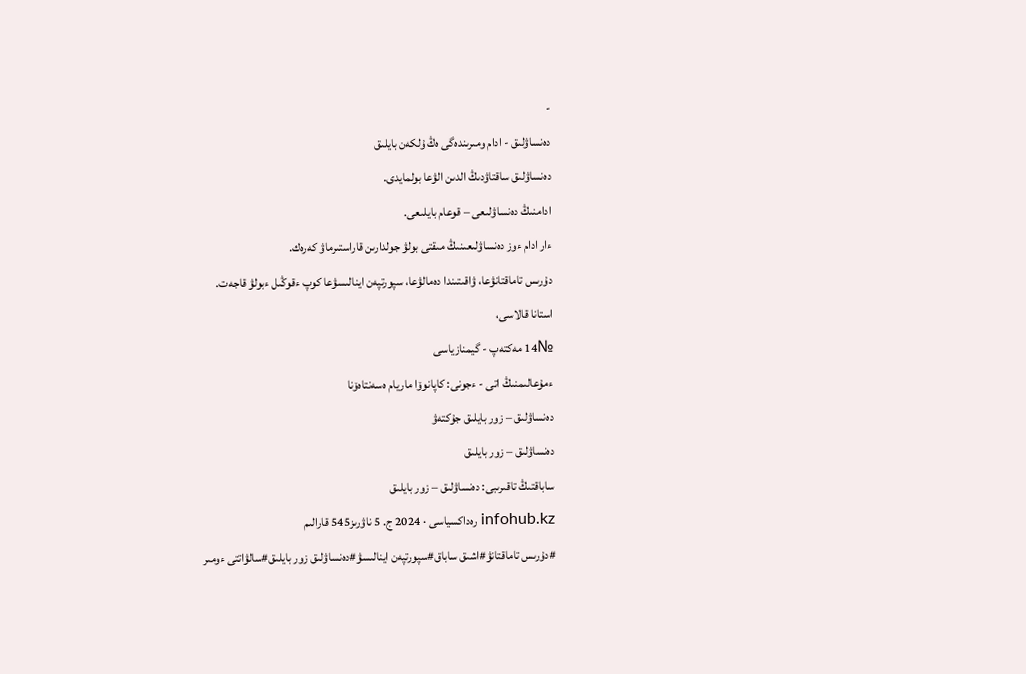-
دەنساۋلىق - ادام ومىرىندەگى ەڭ ۇلكەن بايلىق
دەنساۋلىق ساقتاۋدىڭ الدىن الۋعا بولمايدى.
ادامنىڭ دەنساۋلىعى – قوعام بايلىعى.
ءار ادام ءوز دەنساۋلىعىنىڭ مىقتى بولۋ جولدارىن قاراستىرماۋ كەرەك.
دۇرىس تاماقتانۋعا، ۋاقىتىندا دەمالۋعا، سپورتپەن اينالىسۋعا كوپ ءقوڭىل ءبولۋ قاجەت.
استانا قالاسى،
№14 مەكتەپ - گيمنازياسى
ءمۇعالىمنىڭ اتى - ءجونى: كاپانوۆا ماريام ەسەنتاەۆنا
دەنساۋلىق – زور بايلىق جۇكتەۋ
دەنساۋلىق – زور بايلىق
ساباقتىڭ تاقىرىبى: دەنساۋلىق – زور بايلىق
infohub.kz رەداكسياسى · 2024 ج. 5 ناۋرىز545 قارالىم
#دۇرىس تاماقتانۋ#اشىق ساباق#سپورتپەن اينالىسۋ#دەنساۋلىق زور بايلىق#سالۋاتتى ءومىر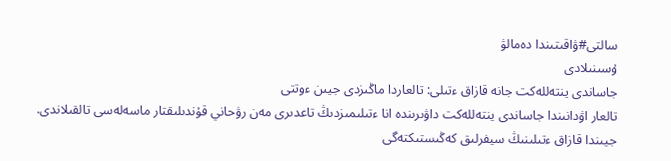سالتى#ۋاقىتىندا دەمالۋ
ۇسىنىلادى
جاساندى ينتەللەكت جانە قازاق ءتىلى: تالعاردا ماڭىزدى جيىن ءوتتى
تالعار اۋدانىندا جاساندى ينتەللەكت داۋىرىندە انا ءتىلىمىزدىڭ تاعدىرى مەن رۋحاني قۇندىلىقتار ماسەلەسى تالقىلاندى. جيىندا قازاق ءتىلىنىڭ سيفرلىق كەڭىستىكتەگى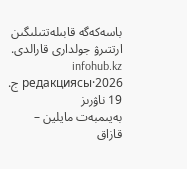باسەكەگە قابىلەتتىلىگىن ارتتىرۋ جولدارى قارالدى.
infohub.kz редакциясы·2026 ج. 19 ناۋرىز
بەيىمبەت مايلين – قازاق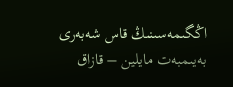اڭگىمەسىنىڭ قاس شەبەرى
بەيىمبەت مايلين – قازاق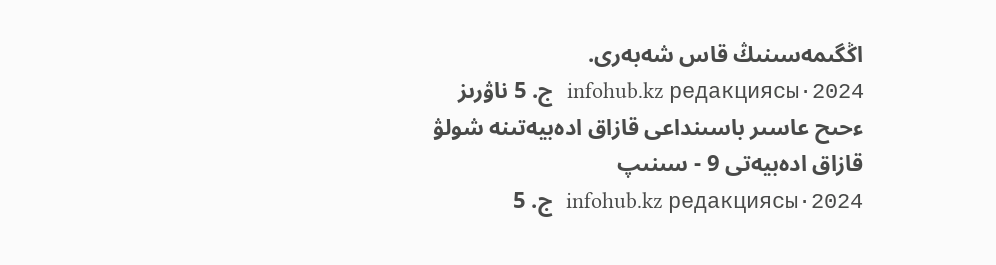اڭگىمەسىنىڭ قاس شەبەرى.
infohub.kz редакциясы·2024 ج. 5 ناۋرىز
ءحىح عاسىر باسىنداعى قازاق ادەبيەتىنە شولۋ
قازاق ادەبيەتى 9 - سىنىپ
infohub.kz редакциясы·2024 ج. 5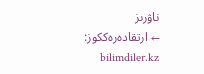ناۋرىز
← ارتقادەرەككوز: bilimdiler.kz